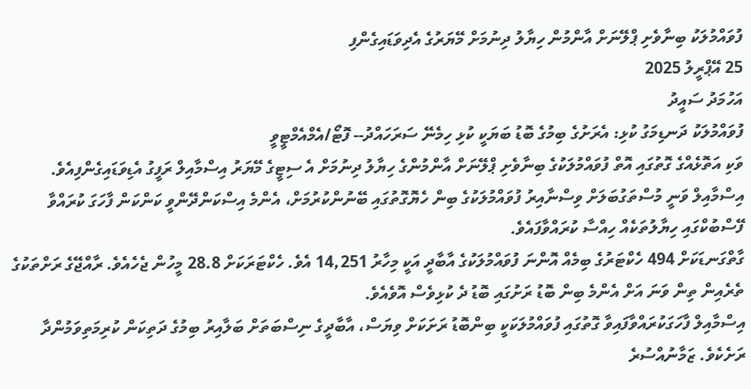ފުވައްމުލަކު ބިނާވެށި ޕްލޭނަށް އާންމުން ހިޔާލު ދިނުމަށް މޭޔަރުގެ އެދިވަޑައިގެންފި
25 އޭޕްރީލު 2025
އަހުމަދު ސައީދު
ފުވައްމުލަކު ދަނޑިމަގު ކުޅި: އެރަށުގެ ބިމުގެ ބޮޑު ބަޔަކީ ކުޅި ހިމެނޭ ސަރަހައްދު-- ފޮޓޯ/އެމްއެމްޓީވީ
ވަކި އަތޮޅެއްގެ ގޮތުގައި އޮތް ފުވައްމުލަކުގެ ބިނާވެށި ޕްލޭނަށް އާންމުންގެ ހިޔާލު ދިނުމަށް އެ ސިޓީގެ މޭޔަރު އިސްމާއިލް ރަފީގު އެޑިވަޑައިގެންފިއެވެ.
އިސްމާއިލް ވަނީ މުސްތަގުބަލަށް ވިސްނާއިރު ފުވައްމުލަކުގެ ބިން ހެޔޮގޮތުގައި ބޭނުންކުރުމަށް، އެންމެ އިސްކަންދޭންވީ ކަންކަން ފާހަގަ ކުރައްވާ ފޭސްބުކްގައި ހިޔާލުތަކެއް ހިއްސާ ކުރައްވާފައެވެ.
ގާތްގަނޑަކަށް 494 ހެކްޓަރުގެ ބިމެއް އޮންނަ ފުވައްމުލަކުގެ އާބާދީ އަކީ މިހާރު 14,251 އެވެ. ހެކްޓަރަކަށް 28.8 މީހުން ޖެހެއެވެ. ރާއްޖޭގެ ރަށްތަކުގެ ތެރެއިން ތިން ވަނަ އަށް އެންމެ ބިން ބޮޑު ރަށުގައި ބޮޑު ދެ ކުޅިވެސް އޮވެއެވެ.
އިސްމާއިލް ފާހަގަކުރައްވާފައިވާ ގޮތުގައި ފުވައްމުލަކަކީ ބިންބޮޑު ރަށަކަށް ވިޔަސް، އާބާދީގެ ނިސްބަތަށް ބަލާއިރު ބިމުގެ ދަތިކަން ކުރިމަތިވަމުންދާ ރަށެކެވެ. ޒަމާނުއްސުރެ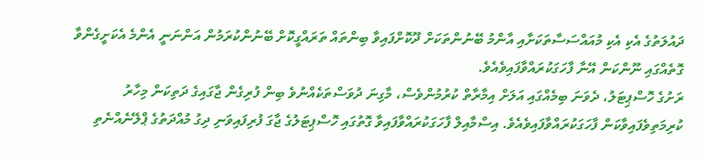ދައުލަތުގެ އެކި އެކި މުއައްސަސާތަކަށާއި އާންމު ބޭނުންތަކަށް ދޫކޮށްފައިވާ ބިންތައް ތަރައްގީކޮށް ބޭނުންކުރަމުން އަންނަނީ އެންމެ އެކަށީގެންވާ ގޮތެއްގައި ނޫންކަން އޭނާ ފާހަގަކުރައްވާފައިވެއެވެ.
ރަށުގެ ހޮސްޕިޓަލު، ދެވަނަ ބިމެއްގައި އަލަށް އިމާރާތް ކުރުމުންވެސް، މާގިނަ ދުވަސްތަކެއްނުވެ ބިން ފުރިގެން ޖާގައިގެ ދަތިކަން މިހާރު ކުރިމަތިވެފައިވާކަން ފާހަގަކުރައްވާފައިވެއެވެ. އިސްމާއިލް ފާހަގަކުރައްވާފައިވާ ގޮތުގައި ހޮސްޕިޓަލުގެ ޖާގަ ފުރިފައިވަނި ދިގު މުއްދަތުގެ ޕްލޭނެއްނެތި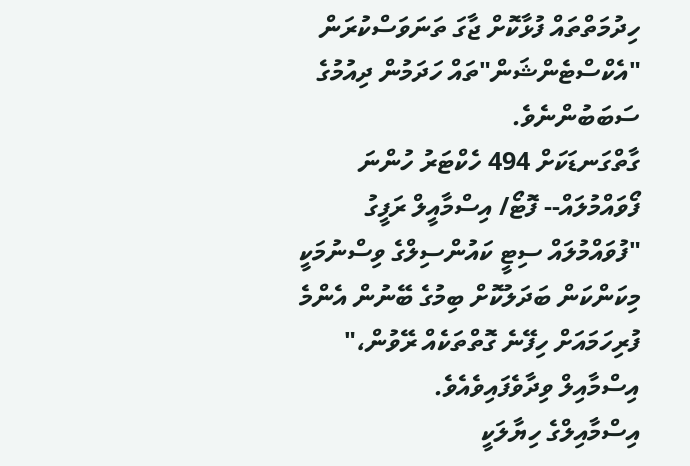ހިދުމަތްތައް ފުޅާކޮށް ޖާގަ ތަނަވަސްކުރަން "އެކްސްޓެންޝަން"ތައް ހަދަމުން ދިއުމުގެ ސަބަބުންނެވެ.
ގާތްގަނޑަކަށް 494 ހެކްޓަރު ހުންނަ ފޯވައްމުލައް-- ފޮޓޯ/ އިސްމާއީލް ރަފީގު
"ފުވައްމުލައް ސިޓީ ކައުންސިލްގެ ވިސްނުމަކީ މިކަންކަން ބަދަލުކޮށް ބިމުގެ ބޭނުން އެންމެ ފުރިހަމައަށް ހިފޭނެ ގޮތްތަކެއް ރޭވުން،" އިސްމާއިލް ވިދާވެފައިވެއެވެ.
އިސްމާއިލްގެ ހިޔާލަކީ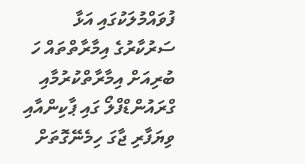ފުވައްމުލަކުގައި އަޅާ ސަރުކާރުގެ އިމާރާތްތައް ހަ ބުރިއަށް އިމާރާތްކުރުމާއި ގްރައުންޑްފްލޯ ގައި ޕާކިންއާއި ވިޔަފާރި ޖާގަ ހިމެނޭގޮތަށް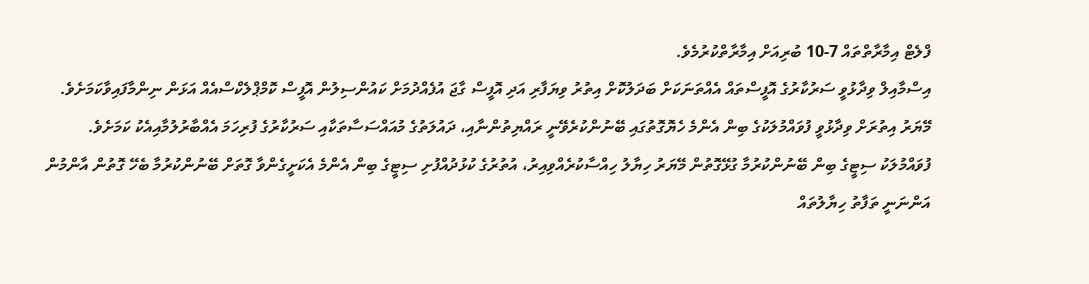ފްލެޓް އިމާރާތްތައް 7-10 ބުރިއަށް އިމާރާތްކުރުމެވެ.
އިސްމާއިލް ވިދާޅުވީ ސަރުކާރުގެ އޮފީސްތައް އެއްތަނަކަށް ބަދަލުކޮށް އިތުރު ވިޔަފާރި އަދި އޮފީސް ގާޖަ އުފެއްދުމަށް ކައުންސިލުން އޮފީސް ކޮމްޕްލެކްސްއެއް އަޅަން ނިންމާފައިވާކަމަށެވެ.
މޭޔަރު އިތުރަށް ވިދާޅުވީ ފުވައްމުލަކުގެ ބިން އެންމެ ހެޔޮގޮތުގައި ބޭނުންކުރެވޭނީ ރައްޔިތުންނާއި، ދައުލަތުގެ މުއައްސަސާތަކާއި ސަރުކާރުގެ ފުރިހަމަ އެއްބާރުލުމާއިއެކު ކަމަށެވެ.
ފުވައްމުލަކު ސިޓީގެ ބިން ބޭނުންކުރުމާ ގުޅޭގޮތުން މޭޔަރު ހިޔާލު ހިއްސާކުރެއްވިއިރު، އުތުރުގެ ކުޅުދުއްފުށި ސިޓީގެ ބިން އެންމެ އެކަށީގެންވާ ގޮތަށް ބޭނުންކުރުމާ ބެހޭ ގޮތުން އާންމުން އަންނަނީ ތަފާތު ހިޔާލުތައް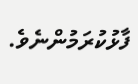ފާޅުކުރަމުންނެވެ.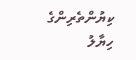ކިޔުންތެރިންގެ ހިޔާލު